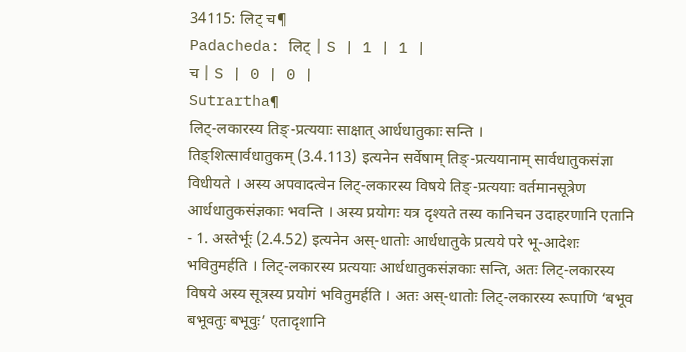34115: लिट् च¶
Padacheda: लिट् | S | 1 | 1 |
च | S | 0 | 0 |
Sutrartha¶
लिट्-लकारस्य तिङ्-प्रत्ययाः साक्षात् आर्धधातुकाः सन्ति ।
तिङ्शित्सार्वधातुकम् (3.4.113) इत्यनेन सर्वेषाम् तिङ्-प्रत्ययानाम् सार्वधातुकसंज्ञा विधीयते । अस्य अपवादत्वेन लिट्-लकारस्य विषये तिङ्-प्रत्ययाः वर्तमानसूत्रेण आर्धधातुकसंज्ञकाः भवन्ति । अस्य प्रयोगः यत्र दृश्यते तस्य कानिचन उदाहरणानि एतानि - 1. अस्तेर्भूः (2.4.52) इत्यनेन अस्-धातोः आर्धधातुके प्रत्यये परे भू-आदेशः भवितुमर्हति । लिट्-लकारस्य प्रत्ययाः आर्धधातुकसंज्ञकाः सन्ति, अतः लिट्-लकारस्य विषये अस्य सूत्रस्य प्रयोगं भवितुमर्हति । अतः अस्-धातोः लिट्-लकारस्य रूपाणि ‘बभूव बभूवतुः बभूवुः’ एतादृशानि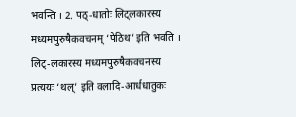भवन्ति । 2. पठ्-धातोः लिट्लकारस्य मध्यमपुरुषैकवचनम् ‘पेठिथ’ इति भवति । लिट्-लकारस्य मध्यमपुरुषैकवचनस्य प्रत्ययः ‘थल्’ इति वलादि-आर्धधातुकः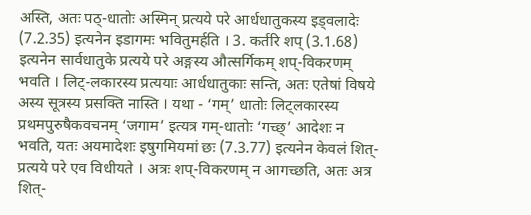अस्ति, अतः पठ्-धातोः अस्मिन् प्रत्यये परे आर्धधातुकस्य इड्वलादेः (7.2.35) इत्यनेन इडागमः भवितुमर्हति । 3. कर्तरि शप् (3.1.68) इत्यनेन सार्वधातुके प्रत्यये परे अङ्गस्य औत्सर्गिकम् शप्-विकरणम् भवति । लिट्-लकारस्य प्रत्ययाः आर्धधातुकाः सन्ति, अतः एतेषां विषये अस्य सूत्रस्य प्रसक्ति नास्ति । यथा - ‘गम्’ धातोः लिट्लकारस्य प्रथमपुरुषैकवचनम् ‘जगाम’ इत्यत्र गम्-धातोः ‘गच्छ्’ आदेशः न भवति, यतः अयमादेशः इषुगमियमां छः (7.3.77) इत्यनेन केवलं शित्-प्रत्यये परे एव विधीयते । अत्रः शप्-विकरणम् न आगच्छति, अतः अत्र शित्-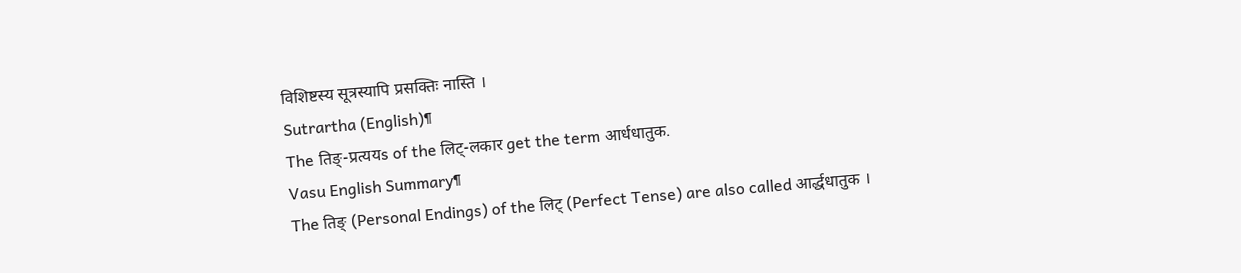विशिष्टस्य सूत्रस्यापि प्रसक्तिः नास्ति ।
Sutrartha (English)¶
The तिङ्-प्रत्ययs of the लिट्-लकार get the term आर्धधातुक.
Vasu English Summary¶
The तिङ् (Personal Endings) of the लिट् (Perfect Tense) are also called आर्द्धधातुक ।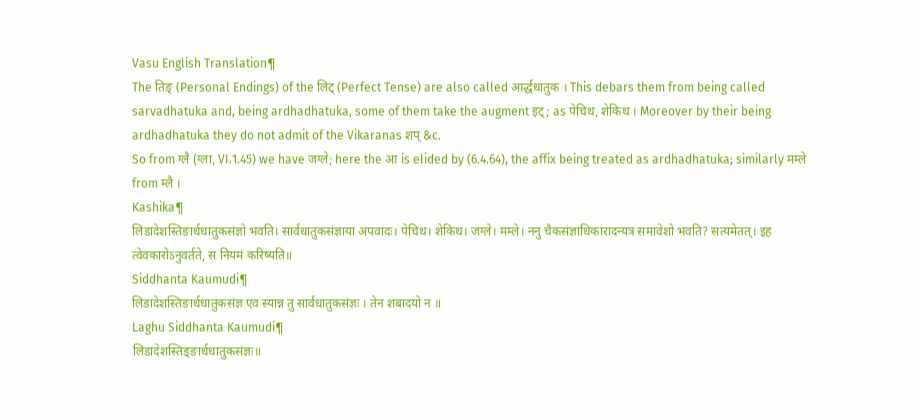Vasu English Translation¶
The तिङ् (Personal Endings) of the लिट् (Perfect Tense) are also called आर्द्धधातुक । This debars them from being called sarvadhatuka and, being ardhadhatuka, some of them take the augment इट्; as पेचिथ, शेकिथ । Moreover by their being ardhadhatuka they do not admit of the Vikaranas शप् &c.
So from ग्लै (ग्ला, VI.1.45) we have जग्ले; here the आ is elided by (6.4.64), the affix being treated as ardhadhatuka; similarly मम्ले from म्लै ।
Kashika¶
लिडादेशस्तिङार्धधातुकसंज्ञो भवति। सार्वधातुकसंज्ञाया अपवादः। पेचिथ। शेकिथ। जग्ले। मम्ले। ननु चैकसंज्ञाधिकारादन्यत्र समावेशो भवति? सत्यमेतत्। इह त्वेवकारोऽनुवर्तते, स नियमं करिष्यति॥
Siddhanta Kaumudi¶
लिडादेशस्तिङार्धधातुकसंज्ञ एव स्यान्न तु सार्वधातुकसंज्ञः । तेन शबादयो न ॥
Laghu Siddhanta Kaumudi¶
लिडादेशस्तिङ्ङार्धधातुकसंज्ञः॥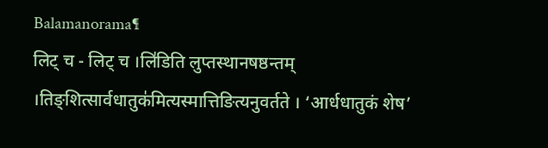Balamanorama¶
लिट् च - लिट् च ।लि॑डिति लुप्तस्थानषष्ठन्तम् ।तिङ्शित्सार्वधातुक॑मित्यस्मात्तिङित्यनुवर्तते । ‘आर्धधातुकं शेष’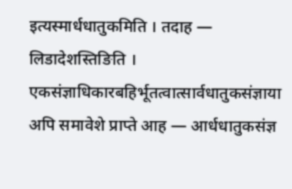इत्यस्मार्धधातुकमिति । तदाह — लिडादेशस्तिङिति । एकसंज्ञाधिकारबहिर्भूतत्वात्सार्वधातुकसंज्ञाया अपि समावेशे प्राप्ते आह — आर्धधातुकसंज्ञ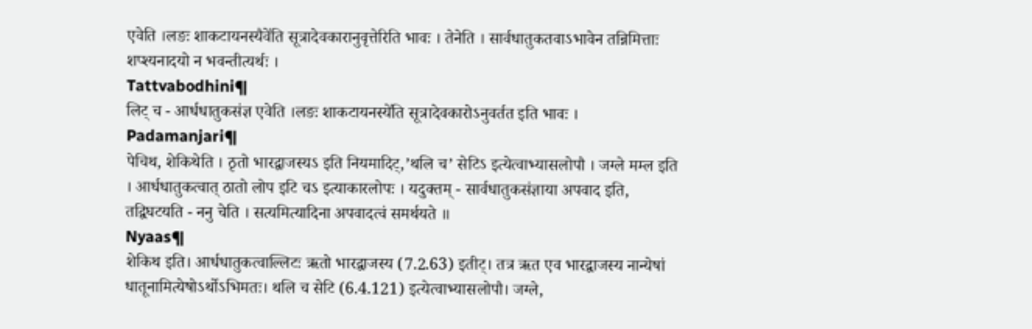एवेति ।लङः शाकटायनस्यैवे॑ति सूत्रादेवकारानुवृत्तेरिति भावः । तेनेति । सार्वधातुकतवाऽभावेन तन्निमित्ताः शप्श्यनादयो न भवन्तीत्यर्थः ।
Tattvabodhini¶
लिट् च - आर्धधातुकसंज्ञ एवेति ।लङः शाकटायनस्ये॑ति सूत्रादेवकारोऽनुवर्तत इति भावः ।
Padamanjari¶
पेचिथ, शेकिथेति । ठृतो भारद्वाजस्यऽ इति नियमादिट्,’थलि च’ सेटिऽ इत्येत्वाभ्यासलोपौ । जग्ले मम्ल इति । आर्धधातुकत्वात् ठातो लोप इटि चऽ इत्याकारलोपः । यदुक्तम् - सार्वधातुकसंज्ञाया अपवाद इति, तद्विघटयति - ननु चेति । सत्यमित्यादिना अपवादत्वं समर्थयते ॥
Nyaas¶
शेकिथ इति। आर्धधातुकत्वाल्लिटः ऋतो भारद्वाजस्य (7.2.63) इतीट्। तत्र ऋत एव भारद्वाजस्य नान्येषां धातूनामित्येषोऽर्थोऽभिमतः। थलि च सेटि (6.4.121) इत्येत्वाभ्यासलोपौ। जग्ले,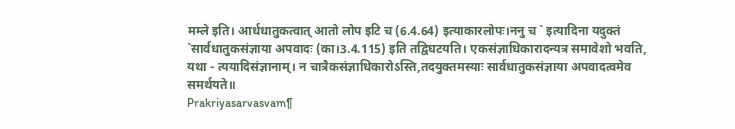मम्ले इति। आर्धधातुकत्वात् आतो लोप इटि च (6.4.64) इत्याकारलोपः।ननु च ` इत्यादिना यदुक्तं `सार्वधातुकसंज्ञाया अपवादः (का।3.4.115) इति तद्विघटयति। एकसंज्ञाधिकारादन्यत्र समावेशो भवति, यथा - त्ययादिसंज्ञानाम्। न चात्रैकसंज्ञाधिकारोऽस्ति,तदयुक्तमस्याः सार्वधातुकसंज्ञाया अपवादत्वमेव समर्थयते॥
Prakriyasarvasvam¶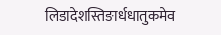लिडादेशस्तिङार्धधातुकमेव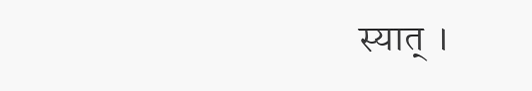स्यात् ।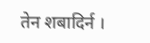तेन शबादिर्न ।